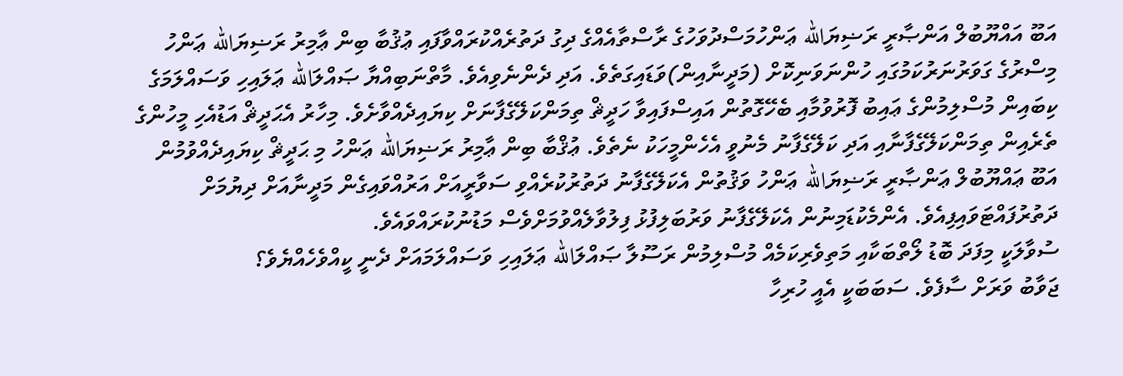އަބޫ އައްޔޫބުލް އަންޞާރީ ރަޟިޔަالله ޢަންހުމަސްދުވަހުގެ ރާސްތާއެއްގެ ދިގު ދަތުރެއްކުރައްވާފައި ޢުޤުބާ ބިން ޢާމިރު ރަޟިޔަالله ޢަންހު މިސްރުގެ ގަވަރުނަރުކަމުގައި ހުންނަވަނިކޮށް (މަދީނާއިން)ވަޑައިގަތެވެ. އަދި ދެންނެވިއެވެ. މާތްނަބިއްޔާ ޞައްލަالله ޢަލައިހި ވަސައްލަމަގެ ކިބައިން މުސްލިމުންގެ ޢައިބު ފޮރުވުމާއި ބެހޭގޮތުން އައިސްފައިވާ ހަދީޘް ތިމަންކަލޭގެފާނަށް ކިޔައިދެއްވާށެވެ. މިހާރު އެޙަދީޘް އަޑުއެހި މީހުންގެ ތެރެއިން ތިމަންކަލޭގެފާނާއި އަދި ކަލޭގެފާނު މެނުވީ އެހެންމީހަކު ނެތެވެ. ޢުޤްބާ ބިން ޢާމިރު ރަޟިޔަالله ޢަންހު މި ޙަދީޘް ކިޔައިދެއްވުމުން އަބޫ ޢައްޔޫބުލް ޢަންޞާރީ ރަޟިޔަالله ޢަންހު ވަޤުތުން އެކަލޭގެފާނު ދަތުރުކުރެއްވި ސަވާރީއަށް އަރުއްވައިގެން މަދީނާއަށް ދިޔުމަށް ދަތުރުފައްޓަވައިފިއެވެ. އެންމެކުޑަމިނުން އެކަލޭގެފާނު ވަރުބަލިފުޅު ފިލުވާލެއްވުމަށްވެސް މަޑުނުކުރައްވައެވެ.
ސުވާލަކީ މިފަދަ ބޮޑު ލޯތްބަކާއި މަތިވެރިކަމެއް މުސްލިމުން ރަސޫލާ ޞައްލަالله ޢަލައިހި ވަސައްލަމައަށް ދެނީ ކީއްވެހެއްޔެވެ؟
ޖަވާބު ވަރަށް ސާފެވެ. ސަބަބަކީ އެއީ ހުރިހާ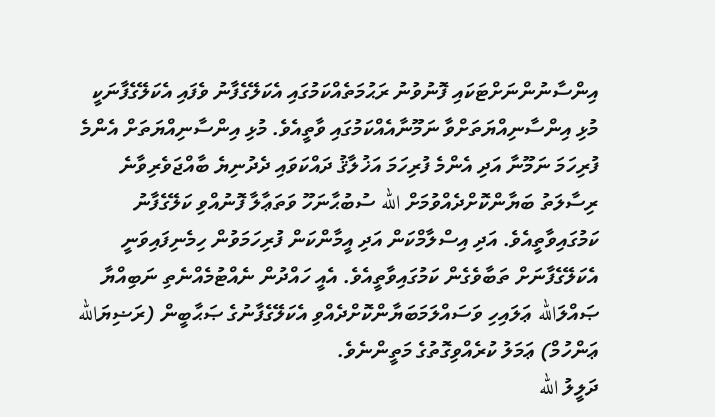އިންސާނުންނަށްޓަކައި ފޮނުވުނު ރަޙުމަތެއްކަމުގައި އެކަލޭގެފާނު ވެފައި އެކަލޭގެފާނަކީ މުޅި އިންސާނިއްޔަތަށްވާ ނަމޫނާއެއްކަމުގައި ވާތީއެވެ. މުޅި އިންސާނިއްޔަތަށް އެންމެ ފުރިހަމަ ނަމޫނާ އަދި އެންމެ ފުރިހަމަ އަޚުލާޤު ދައްކަވައި ދެދުނިޔެ ބާއްޖަވެރިވާނެ ރިސާލަތު ބަޔާންކޮށްދެއްވުމަށް الله ސުބުޙާނަހޫ ވަތަޢާލާ ފޮނުއްވި ކަލޭގެފާނު ކަމުގައިވާތީއެވެ. އަދި އިސްލާމްކަން އަދި އީމާންކަން ފުރިހަމަވުން ހިމެނިފައިވަނީ އެކަލޭގެފާނަށް ތަބާވެގެން ކަމުގައިވާތީއެވެ. އެއީ ހައްދުން ނެއްޓުމެއްނެތި ނަބިއްޔާ ޞައްލަالله ޢަލައިހި ވަސައްލަމަބަޔާންކޮށްދެއްވި އެކަލޭގެފާނުގެ ޞަޙާބީން (ރަޟިޔަالله ޢަންހުމް) ޢަމަލު ކުރެއްވިގޮތުގެ މަތީންނެވެ.
ދަލީލު الله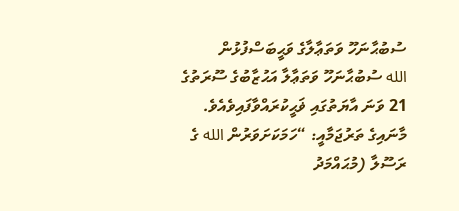ސުބުޙާނަހޫ ވަތަޢާލާގެ ވަޙީބަސްފުޅުން
الله ސުބުޙާނަހޫ ވަތަޢާލާ އަޙުޒާބުގެ ސޫރަތުގެ 21 ވަނަ އާޔަތުގައި ޥަޙީކުރައްވާފައިވެއެވެ.
މާނައިގެ ތަރުޖަމާއީ: “ހަމަކަށަވަރުން الله ގެ ރަސޫލާ (މުޙައްމަދު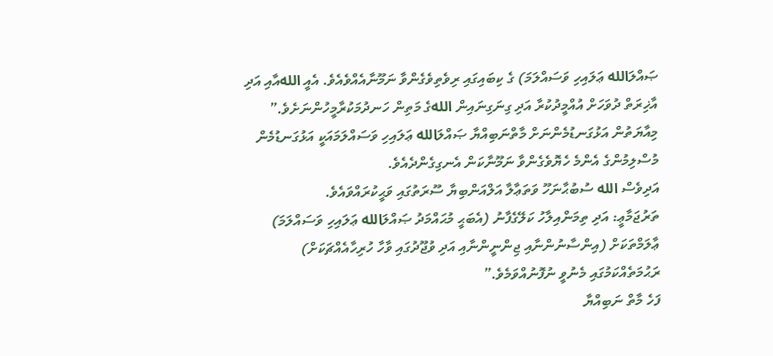ޞައްލަالله ޢަލައިހި ވަސައްލަމަ) ގެ ކިބައިގައި ރިވެތިވެގެންވާ ނަމޫނާއެއްވެއެވެ. އެއީ اللهއާއި އަދި އާޚިރަތް ދުވަހަށް އުއްމީދުކުރާ އަދި ގިނަގިނައިން اللهގެ މަތިން ހަނދުމަކުރާމީހުންނަށެވެ.”
މިއާޔަތުން އަޅުގަނޑުމެންނަށް މާތްނަބިއްޔާ ޞައްލަالله ޢަލައިހި ވަސައްލަމައަކީ އަޅުގަނޑުމެން މުސްލިމުންގެ އެންމެ ހެޔޮވެގެންވާ ނަމޫނާކަން އެނގިގެންދެއެވެ.
އަދިވެސް الله ސުބުޙާނަހޫ ވަތަޢާލާ އަލްއަންބިޔާ ސޫރަތުގައި ވަޙީކުރައްވައެވެ.
ތަރުޖަމާޢީ: އަދި ތިމަންއިލާހު ކަލޭގެފާނު (އެބަޙީ މުޙައްމަދު ޞައްލަالله ޢަލައިހި ވަސައްލަމަ) ޢާލަމްތަކަށް (އިންސާނުންނާއި ޖިންނީންނާއި އަދި ވުޖޫދުގައި ވާހާ ހުރިހާއެއްޗަކަށް) ރަޙުމަތެއްކަމުގައި މެނުވީ ނުފޮނުއްވަމެވެ.”
ފަހެ މާތް ނަބިއްޔާ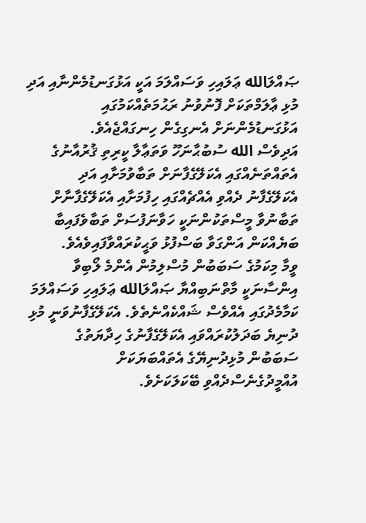ޞައްލަالله ޢަލައިހި ވަސައްލަމަ އަކީ އަޅުގަނޑުމެންނާއި އަދި މުޅި ޢާލަމްތަކަށް ފޮނުވުނު ރަޙުމަތެއްކަމުގައި އަޅުގަނޑުމެންނަށް އެނގިގެން ހިނގައްޖެއެވެ.
އަދިވެސް الله ސުބުޙާނަހޫ ވަތަޢާލާ ކީރިތި ޤުރުއާނުގެ އެތައްތަނެއްގައި އެކަލޭގެފާނަށް ތަބާވުމަށާއި އަދި އެކަލޭގެފާނު ދެއްވި އެއްޗެއްގައި ހިފުމަށާއި އެކަލޭގެފާނާށް ތަބާނުވާ މީސްތަކުންނަކީ ހަވާނަފުސަށް ތަބާވެފައިބާ ބަޔެއްކަން އަންގަވާ ބަސްފުޅު ވަޙީކުރައްވާފައިވެއެވެ.
ވީމާ މިކަމުގެ ސަބަބުން މުސްލިމުން އެންމެ ލޯބިވާ އިންސާނަކީ މާތްނަބިއްޔާ ޞައްލަالله ޢަލައިހި ވަސައްލަމަ ކަމާމެދުގައި އެއްވެސް ޝައްކެއްނެތެވެ. އެކަލޭގެފާނުވަނީ މުޅި ދުނިޔެ ބަދަލުކުރައްވައި އެކަލޭގެފާނުގެ ހިދާޔަތުގެ ސަބަބުން މުޅިދުނިޔޭގެ އެތައްބަޔަކަށް އުއްމީދުގެނެސްދެއްވި ބޭކަލަކަށެވެ.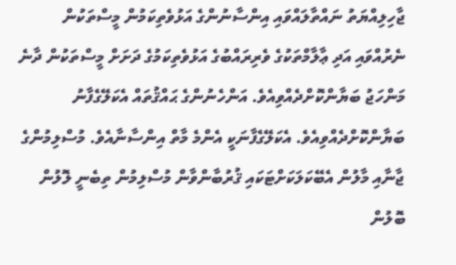ޖާހިލިއްޔަތު ނައްތާލައްވައި އިންސާނުންގެ އަޅުވެތިކަމުން މީސްތަކުން ނެރުއްވައި އަދި ޢާލާމްތަކުގެ ވެރިރައްބުގެ އަޅުވެތިކަމުގެ ދަށަށް މީސްތަކުން ދާނެ މަންހަޖު ބަޔާންކޮށްދެއްވިއެވެ. އަންހެނުންގެ ޙައްޤުތައް އެކަލޭގެފާނު ބަޔާންކޮށްދެއްވިއެވެ. އެކަލޭގެފާނަކީ އެންމެ މާތް އިންސާނާއެވެ. މުސްލިމުންގެ ޖާނާއި މާލުން އެބޭކަލަކަށްޓަކައި ޤުރުބާންވާން މުސްލިމުން ތިބެނީ ލޮލުން ބޮލުން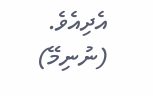އެދިއެވެ.
(ނުނިމޭ)